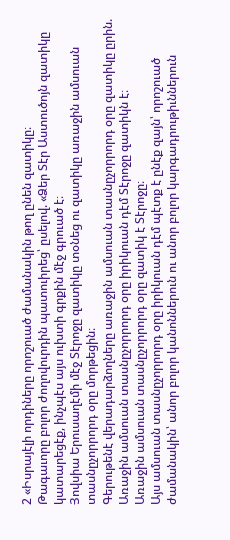2 «Իսրայէլի որդիները որոշուած ժամանակին թող ընեն զատիկը։
Թագաւորը բոլոր ժողովուրդին պատուիրեց՝ ըսելով. «Ձեր Տէր Աստուծոյն զատիկը կատարեցէք, ինչպէս այս ուխտի գրքին մէջ գրուած է։
Յովսիա Երուսաղէմի մէջ Տէրոջը զատիկը տօնեց ու զատիկը առաջին ամսուան տասնըչորրորդ օրը մորթեցին։
Գերութենէ վերադարձողները առաջին ամսուան տասնըչորրորդ օրը զատիկը ըրին.
Առաջին ամսուան տասնըչորրորդ օրը իրիկուան դէմ Տէրոջը զատիկն է։
Առաջին ամսուան տասնըչորրորդ օրը զատիկ է Տէրոջը։
Այս ամսուան տասնըչորրորդ օրը իրիկուան դէմ պէտք է ընէք զայն՝ որոշուած ժամանակին՝ անոր բոլոր կանոններուն ու անոր բոլոր կարգադրութիւններուն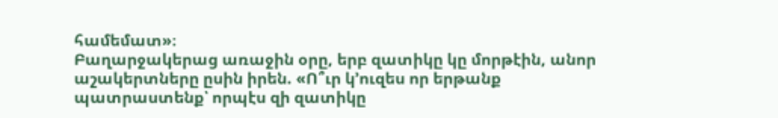համեմատ»։
Բաղարջակերաց առաջին օրը, երբ զատիկը կը մորթէին, անոր աշակերտները ըսին իրեն. «Ո՞ւր կ’ուզես որ երթանք պատրաստենք՝ որպէս զի զատիկը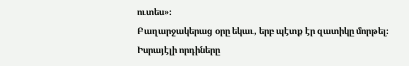ուտես»։
Բաղարջակերաց օրը եկաւ, երբ պէտք էր զատիկը մորթել։
Իսրայէլի որդիները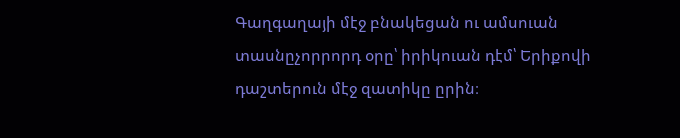Գաղգաղայի մէջ բնակեցան ու ամսուան տասնըչորրորդ օրը՝ իրիկուան դէմ՝ Երիքովի դաշտերուն մէջ զատիկը ըրին։